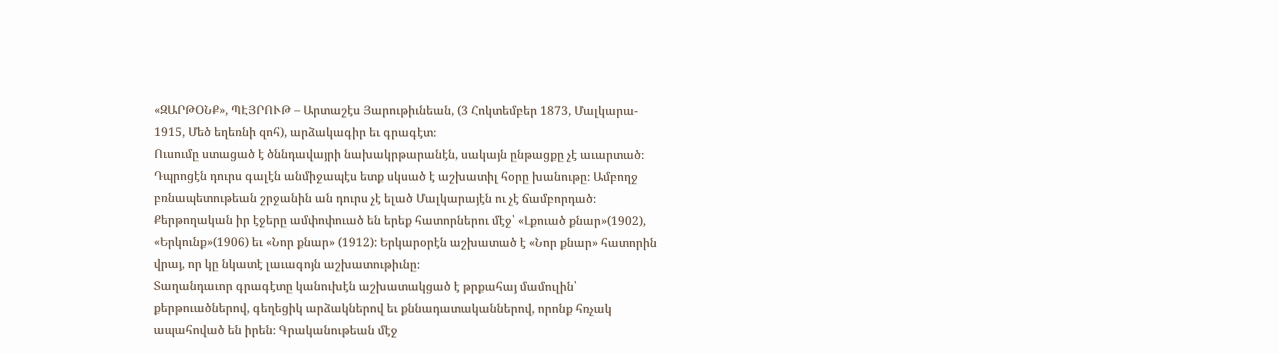«ԶԱՐԹՕՆՔ», ՊԷՅՐՈՒԹ – Արտաշէս Յարութիւնեան, (3 Հոկտեմբեր 1873, Մալկարա- 1915, Մեծ եղեռնի զոհ), արձակագիր եւ գրագէտ։
Ուսումը ստացած է ծննդավայրի նախակրթարանէն, սակայն ընթացքը չէ աւարտած։ Դպրոցէն դուրս գալէն անմիջապէս ետք սկսած է աշխատիլ հօրը խանութը։ Ամբողջ բռնապետութեան շրջանին ան դուրս չէ ելած Մալկարայէն ու չէ ճամբորդած։
Քերթողական իր էջերը ամփոփուած են երեք հատորներու մէջ՝ «Լքուած քնար»(1902), «Երկունք»(1906) եւ «Նոր քնար» (1912): Երկարօրէն աշխատած է «Նոր քնար» հատորին վրայ, որ կը նկատէ լաւագոյն աշխատութիւնը։
Տաղանդաւոր գրագէտը կանուխէն աշխատակցած է թրքահայ մամուլին՝ քերթուածներով, գեղեցիկ արձակներով եւ քննադատականներով, որոնք հռչակ ապահոված են իրեն։ Գրականութեան մէջ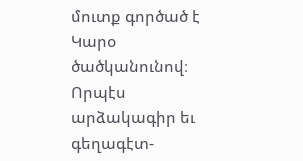մուտք գործած է Կարօ ծածկանունով։ Որպէս արձակագիր եւ գեղագէտ-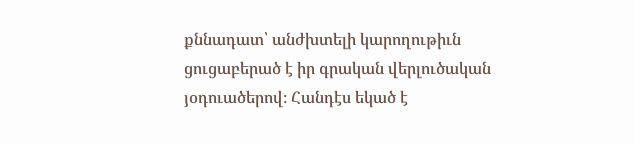քննադատ՝ անժխտելի կարողութիւն ցուցաբերած է իր գրական վերլուծական յօդուածերով։ Հանդէս եկած է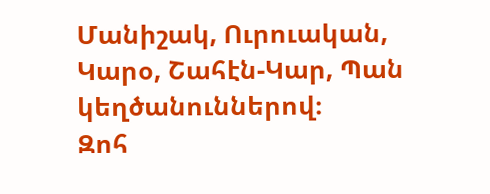Մանիշակ, Ուրուական, Կարօ, Շահէն-Կար, Պան կեղծանուններով։
Զոհ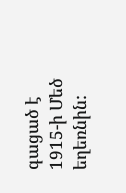գացած է 1915-ի Մեծ եղեռնին: